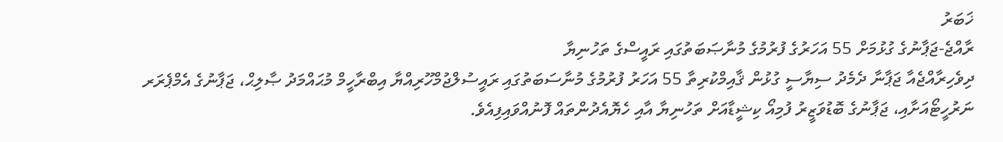ޚަބަރު
ރާއްޖެ-ޖަޕާނުގެ ގުޅުމަށް 55 އަހަރުގެ ފުރުމުގެ މުނާޞަބަތުގައި ރައީސްގެ ތަހުނިޔާ
ދިވެހިރާއްޖެއާ ޖަޕާނާ ދެމެދު ސިޔާސީ ގުޅުން ޤާއިމްކުރިތާ 55 އަހަރު ފުރުމުގެ މުނާސަބަތުގައި ރައީސުލްޖުމްހޫރިއްޔާ އިބްރާހީމް މުޙައްމަދު ޞާލިޙް، ޖަޕާނުގެ އެމްޕެރަރ ނަރުހީޓޯއަށާއި، ޖަޕާނުގެ ބޮޑުވަޒީރު ފުމިއޯ ކިޝީޑާއަށް ތަހުނިޔާ އާއި ހެޔޮއެދުންތައް ފޮނުއްވައިފިއެވެ.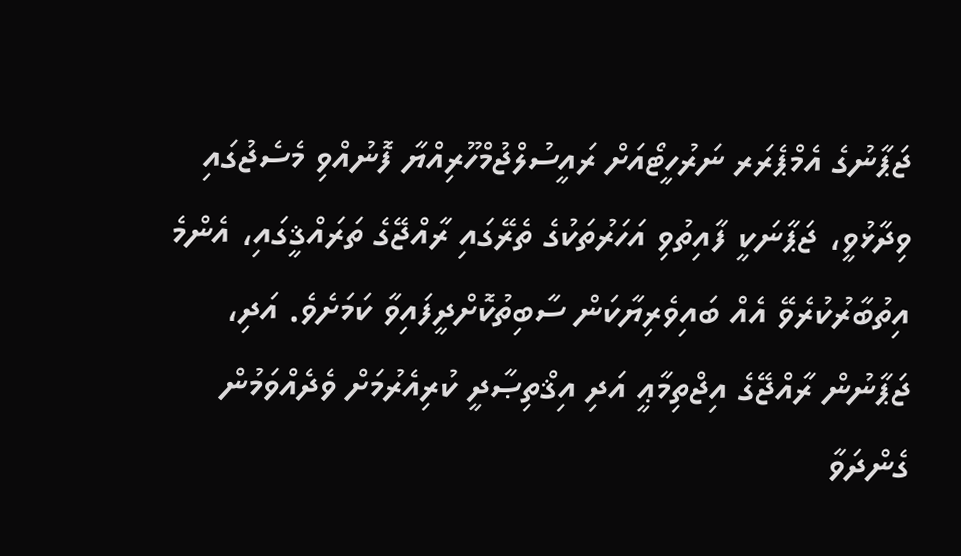ޖަޕާނުގެ އެމްޕެރަރ ނަރުހީޓޯއަށް ރައީސުލްޖުމްހޫރިއްޔާ ފޮނުއްވި މެސެޖުގައި ވިދާޅުވީ، ޖަޕާނަކީ ފާއިތުވި އަހަރުތަކުގެ ތެރޭގައި ރާއްޖޭގެ ތަރައްޤީގައި، އެންމެ އިތުބާރުކުރެވޭ އެއް ބައިވެރިޔާކަން ސާބިތުކޮށްދީފައިވާ ކަމަށެވެ. އަދި، ޖަޕާނުން ރާއްޖޭގެ އިޖްތިމާޢީ އަދި އިޤްތިޞާދީ ކުރިއެރުމަށް ވެދެއްވަމުން ގެންދަވާ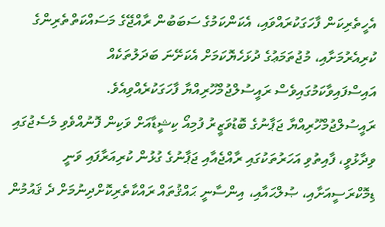އެހީތެރިކަން ފާހަގަކުރައްވައި، އެކަންކަމުގެ ސަބަބުން ރާއްޖޭގެ މަސައްކަތްތެރިންގެ ކުރިއެރުމަށާއި، މުޖުތަމަޢުގެ ދުޅަހެޔޮކަމަށް އެކަށޭނަ ބަދަލުތަކެއް އައިސްފައިވާކަމުގައިވެސް ރައީސުލްޖުމްހޫރިއްޔާ ފާހަގަކުރެއްވިއެވެ.
ރައީސުލްޖުމްހޫރިއްޔާ ޖަޕާނުގެ ބޮޑުވަޒީރު ފުމިއޯ ކިޝީޑާއަށް ވަކިން ފޮނުއްވެވި މެސެޖުގައި ވިދާޅުވީ، ފާއިތުވި އަހަރުތަކުގައި ރާއްޖެއާއި ޖަޕާނުގެ ގުޅުން ކުރިއަރާފައި ވަނީ ޑިމޮކްރަސީއަށާއި، ޞުލްޙައާއި، އިންސާނީ ޙައްޤުތައް ރައްކާތެރިކޮށްދިނުމަށް ދެ ޤައުމުން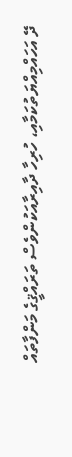ދޭ އަހައްމިއްޔަތުކަމާއި، ހުރިހާ ދާއިރާއަކުންވެސް ތަރައްޤީގެ މަންފާތައް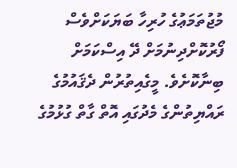މުޖުތަމަޢުގެ ހުރިހާ ބަޔަކަށްވެސް ފޯރުކޮށްދިނުމަށް ދޭ އިސްކަމަށް ބިނާކޮށެވެ. މީގެއިތުރުން ދެޤައުމުގެ ރައްޔިތުންގެ މެދުގައި އޮތް ގާތް ގުޅުމުގެ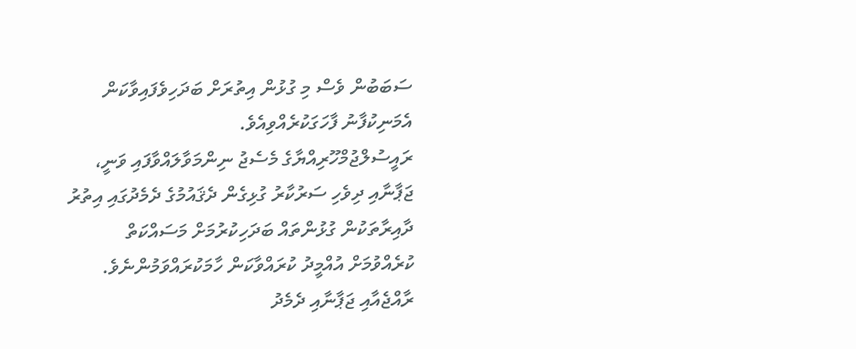ސަބަބުން ވެސް މި ގުޅުން އިތުރަށް ބަދަހިވެފައިވާކަން އެމަނިކުފާނު ފާހަގަކުރެއްވިއެވެ.
ރައީސުލްޖުމްހޫރިއްޔާގެ މެސެޖު ނިންމަވާލައްވާފައި ވަނީ، ޖަޕާނާއި ދިވެހި ސަރުކާރު ގުޅިގެން ދެޤައުމުގެ ދެމެދުގައި އިތުރު ދާއިރާތަކުން ގުޅުންތައް ބަދަހިކުރުމަށް މަސައްކަތް ކުރެއްވުމަށް އުއްމީދު ކުރައްވާކަން ހާމަކުރައްވަމުންނެވެ.
ރާއްޖެއާއި ޖަޕާނާއި ދެމެދު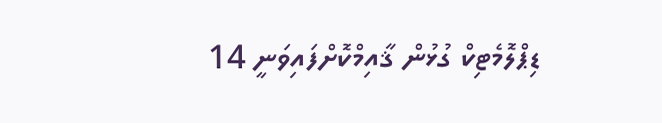ޑިޕްލޮމެޓިކް ގުޅުން ޤާއިމްކޮށްފައިވަނީ 14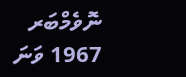ނޮވެމްބަރ 1967 ވަނަ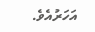އަހަރުއެވެ.